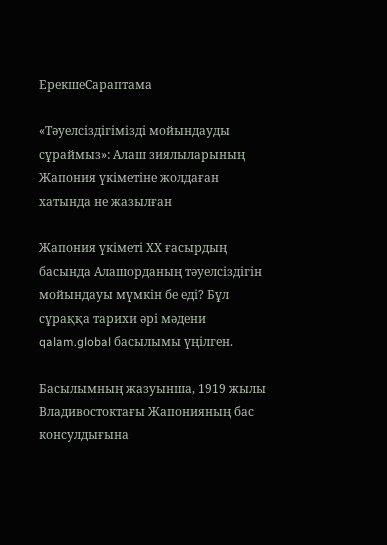ЕрекшеСараптама

«Тәуелсіздігімізді мойындауды сұраймыз»: Алаш зиялыларының Жапония үкіметіне жолдаған хатында не жазылған

Жапония үкіметі ХХ ғасырдың басында Алашорданың тәуелсіздігін мойындауы мүмкін бе еді? Бұл сұраққа тарихи әрі мәдени qalam.global басылымы үңілген.

Басылымның жазуынша, 1919 жылы Владивостоктағы Жапонияның бас консулдығына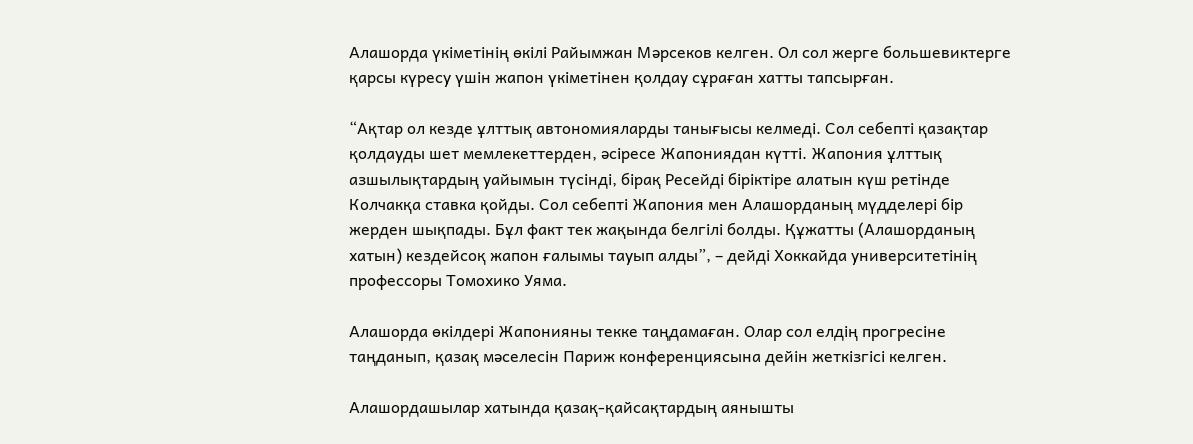Алашорда үкіметінің өкілі Райымжан Мәрсеков келген. Ол сол жерге большевиктерге қарсы күресу үшін жапон үкіметінен қолдау сұраған хатты тапсырған.

“Ақтар ол кезде ұлттық автономияларды танығысы келмеді. Сол себепті қазақтар қолдауды шет мемлекеттерден, әсіресе Жапониядан күтті. Жапония ұлттық азшылықтардың уайымын түсінді, бірақ Ресейді біріктіре алатын күш ретінде Колчакқа ставка қойды. Сол себепті Жапония мен Алашорданың мүдделері бір жерден шықпады. Бұл факт тек жақында белгілі болды. Құжатты (Алашорданың хатын) кездейсоқ жапон ғалымы тауып алды”, – дейді Хоккайда университетінің профессоры Томохико Уяма.

Алашорда өкілдері Жапонияны текке таңдамаған. Олар сол елдің прогресіне таңданып, қазақ мәселесін Париж конференциясына дейін жеткізгісі келген.

Алашордашылар хатында қазақ-қайсақтардың аянышты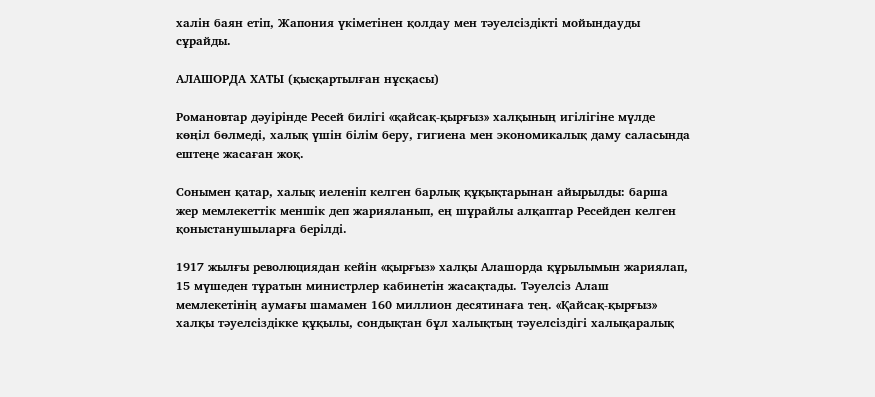халін баян етіп, Жапония үкіметінен қолдау мен тәуелсіздікті мойындауды сұрайды.

АЛАШОРДА ХАТЫ (қысқартылған нұсқасы)

Романовтар дәуірінде Ресей билігі «қайсақ-қырғыз» халқының игілігіне мүлде көңіл бөлмеді, халық үшін білім беру, гигиена мен экономикалық даму саласында ештеңе жасаған жоқ.

Сонымен қатар, халық иеленіп келген барлық құқықтарынан айырылды: барша жер мемлекеттік меншік деп жарияланып, ең шұрайлы алқаптар Ресейден келген қоныстанушыларға берілді.

1917 жылғы революциядан кейін «қырғыз» халқы Алашорда құрылымын жариялап, 15 мүшеден тұратын министрлер кабинетін жасақтады. Тәуелсіз Алаш мемлекетінің аумағы шамамен 160 миллион десятинаға тең. «Қайсақ-қырғыз» халқы тәуелсіздікке құқылы, сондықтан бұл халықтың тәуелсіздігі халықаралық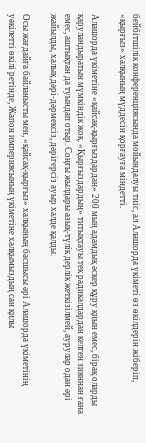бейбітшілік конференциясында мойындалуы тиіс, ал Алашорда үкіметі өз өкілдерін жіберіп, «қырғыз» халқының мүддесін қорғауға міндетті.

Алашорда үкіметіне «қайсақ-қырғыздардан» 200 мың адамдық әскер құру қиын емес, бірақ оларды қаруландыратын мүмкіндік жоқ. «Қырғыздардың» титықтауы тек радикалдардан келген зияннан ғана емес, аштықтан да туындап отыр. Соңғы жылдары азық-түлік дерлік жеткізілмей, аурулар одан әрі жайылды, халық дәрі-дәрмексіз, дәрігерсіз ауыр халде қалды.

Осы жағдайға байланысты мен, «қайсақ-қырғыз» халқының басшысы әрі Алашорда үкіметінің уәкілетті өкілі ретінде, Жапон империясының үкіметіне халқымыздың сан қилы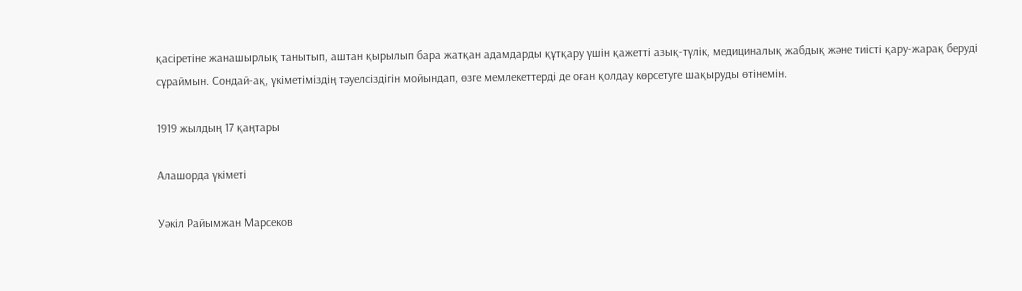қасіретіне жанашырлық танытып, аштан қырылып бара жатқан адамдарды құтқару үшін қажетті азық-түлік, медициналық жабдық және тиісті қару-жарақ беруді сұраймын. Сондай-ақ, үкіметіміздің тәуелсіздігін мойындап, өзге мемлекеттерді де оған қолдау көрсетуге шақыруды өтінемін.

1919 жылдың 17 қаңтары

Алашорда үкіметі

Уәкіл Райымжан Марсеков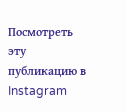Посмотреть эту публикацию в Instagram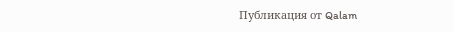Публикация от Qalam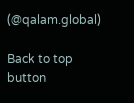(@qalam.global)

Back to top button